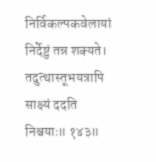निर्विकल्पकवेलायां निर्देष्टुं तन्न शक्यते।
तदुत्थास्तूभयत्रापि साक्ष्यं ददति निश्चयाः॥ १४३॥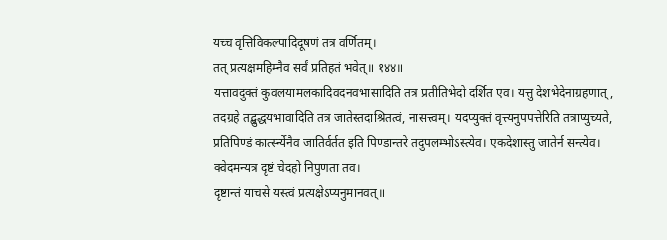यच्च वृत्तिविकल्पादिदूषणं तत्र वर्णितम्।
तत् प्रत्यक्षमहिम्नैव सर्वं प्रतिहतं भवेत्॥ १४४॥
यत्तावदुक्तं कुवलयामलकादिवदनवभासादिति तत्र प्रतीतिभेदो दर्शित एव। यत्तु देशभेदेनाग्रहणात्, तदग्रहे तद्बुद्धयभावादिति तत्र जातेस्तदाश्रितत्वं, नासत्त्वम्। यदप्युक्तं वृत्त्यनुपपत्तेरिति तत्राप्युच्यते, प्रतिपिण्डं कार्त्स्न्येनैव जातिर्वर्तत इति पिण्डान्तरे तदुपलम्भोऽस्त्येव। एकदेशास्तु जातेर्न सन्त्येव।
क्वेदमन्यत्र दृष्टं चेदहो निपुणता तव।
दृष्टान्तं याचसे यस्त्वं प्रत्यक्षेऽप्यनुमानवत्॥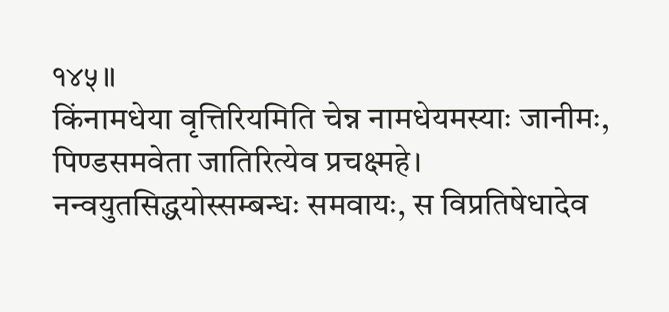१४५॥
किंनामधेया वृत्तिरियमिति चेन्न नामधेयमस्याः जानीमः, पिण्डसमवेता जातिरित्येव प्रचक्ष्महे।
नन्वयुतसिद्धयोस्सम्बन्धः समवायः, स विप्रतिषेधादेव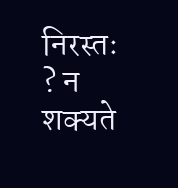निरस्तः ? न शक्यते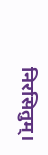निरसितुम्।